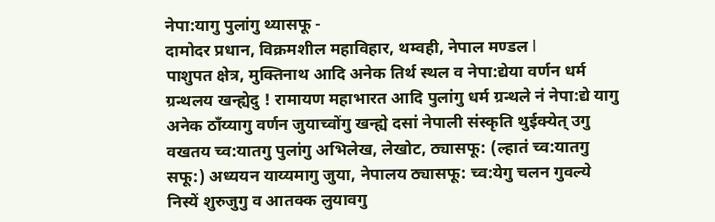नेपा:यागु पुलांगु थ्यासफू -
दामोदर प्रधान, विक्रमशील महाविहार, थम्वही, नेपाल मण्डल l
पाशुपत क्षेत्र, मुक्तिनाथ आदि अनेक तिर्थ स्थल व नेपा:द्येया वर्णन धर्म ग्रन्थलय खन्ह्येदु ! रामायण महाभारत आदि पुलांगु धर्म ग्रन्थले नं नेपा:द्ये यागु अनेक ठाँय्यागु वर्णन जुयाच्वोंगु खन्ह्ये दसां नेपाली संस्कृति थुईक्येत् उगु वखतय च्व:यातगु पुलांगु अभिलेख, लेखोट, ठ्यासफू: (ल्हातं च्व:यातगु सफू:) अध्ययन याय्यमागु जुया, नेपालय ठ्यासफू: च्व:येगु चलन गुवल्ये निस्यें शुरुजुगु व आतक्क लुयावगु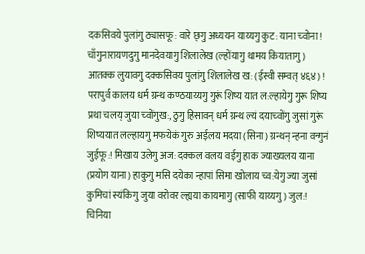दकसिवये पुलांगु ठ्यासफू: वारे छ्गु अध्ययन याय्यगु कुट: याना च्वोना ! चाँगुनारायणदुगु मानदेवयागु शिलालेख (ल्होंयागु थामय कियातागु) आतक्क लुयावगु दक्कसिवय पुलांगु शिलालेख ख: (ईस्वी सम्वत् ४६४) !
परापुर्व कालय धर्म ग्रन्थ कण्ठयाय्यगु गुरूं शिष्य यात ल:ल्हायेगु गुरू शिष्य प्रथा चलय् जुया च्वोंगुख:, ठुगु हिसावन् धर्म ग्रन्थ ल्यं दयाच्वोंगु जुसां गुरूं शिष्ययात लल्हायगु मफयेकं गुरु अईलय मदया (सिना) ग्रन्थन् न्हना वन्गुनं जुईफू:! मिखाय उलेगु अज: दक्कल वलय वईगु हाक ज्याख्यलय याना (प्रयोग याना) हाकुगु मसि दयेका न्हापां सिमा खोलाय च्व:येगु ज्या जुसां कुमिचां स्यंकिगु जुया वरोवर ल्ह्यया कायमागु (साफी याय्यगु) जुल:! चिनिया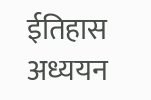ईतिहास अध्ययन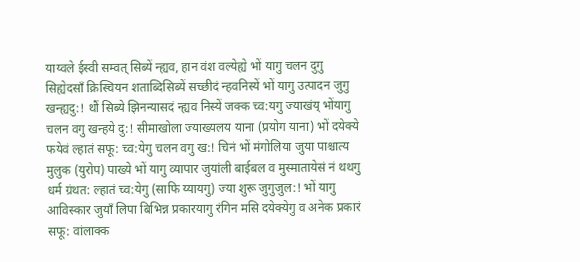याय्वले ईस्वी सम्वत् सिब्यें न्ह्यव, हान वंश वल्येह्ये भों यागु चलन दुगु सिह्येदसाँ क्रिस्चियन शताब्दिसिब्यें सच्छीदं न्हवनिस्यें भों यागु उत्पादन जुगु खन्ह्यदु:! थौं सिब्ये झिनन्यासदं न्ह्यव निस्यें जक्क च्व:यगु ज्याखंय् भोंयागु चलन वगु खन्हये दु:! सीमाखोला ज्याख्यलय याना (प्रयोग याना) भों दयेक्ये फयेवं ल्हातं सफू: च्व:येगु चलन वगु ख:! चिनं भों मंगोलिया जुया पाश्चात्य मुलुक (युरोप) पाख्ये भों यागु व्यापार जुयांली बाईबल व मुस्मातायेसं नं थथगु धर्म ग्रंथत: ल्हातं च्व:येगु (साफि य्यायगु) ज्या शुरू जुगुजुल:! भों यागु आविस्कार जुयाँ लिपा बिभिन्न प्रकारयागु रंगिन मसि दयेक्येगु व अनेक प्रकारं सफू: वांलाक्क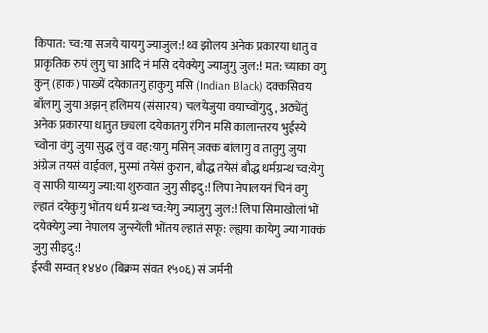किपात: च्व:या सजये यायगु ज्याजुल:! थ्व झोलय अनेक प्रकारया धातु व प्राकृतिक रुपं लुगु चा आदि नं मसि दयेक्येगु ज्याजुगु जुल:! मत: च्याका वगु कुन् (हाक) पाख्यें दयेकातगु हाकुगु मसि (Indian Black) दक्कसिवय बाँलागु जुया अझन् हलिमय (संसारय) चलयेजुया वयाच्वोंगुदु, अठ्येंतुं अनेक प्रकारया धातुत छ्यला दयेकातगु रंगिन मसि कालान्तरय भुईस्ये च्वोना वंगु जुया सुद्ध लुं व वह:यागु मसिन् जक्क बांलागु व तातुगु जुया अंग्रेज तयसं वाईवल, मुस्मां तयेसं कुरान, बौद्ध तयेसं बौद्ध धर्मग्रन्थ च्व:येगु व् साफी याय्यगु ज्या:या शुरुवात जुगु सीइदु:! लिपा नेपालयनं चिनं वगु ल्हातं दयेकुगु भोंतय धर्म ग्रन्थ च्व:येगु ज्याजुगु जुल:! लिपा सिमाखोलां भों दयेक्येगु ज्या नेपालय जुन्स्येंली भोंतय ल्हातं सफू: ल्ह्यया कायेगु ज्या गाक्कं जुगु सीइदु:!
ईस्वी सम्वत् १४४० (बिक्रम संवत १५०६) सं जर्मनी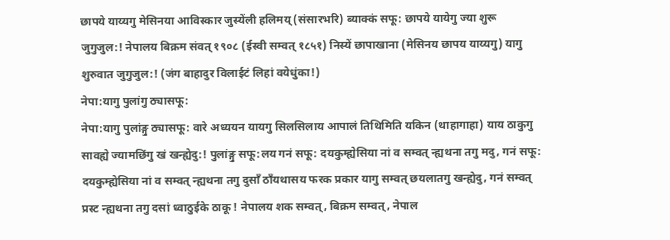छापये याय्यगु मेसिनया आविस्कार जुस्येंली हलिमय् (संसारभरि) ब्याक्कं सफू: छापये यायेगु ज्या शुरू जुगुजुल:! नेपालय बिक्रम संवत् १९०८ (ईस्वी सम्वत् १८५१) निस्यें छापाखाना (मेसिनय छापय याय्यगु) यागु शुरुवात जुगुजुल:! (जंग बाहादुर विलाईटं लिहां वयेधुंका!)
नेपा:यागु पुलांगु ठ्यासफू:
नेपा:यागु पुलांङ्गु ठ्यासफू: वारे अध्ययन यायगु सिलसिलाय आपालं तिथिमिति यकिन (थाहागाहा) याय ठाकुगु सावह्ये ज्यामछिंगु खं खन्ह्येदु:! पुलांङ्गु सफू:लय गनं सफू: दयकुम्ह्येसिया नां व सम्वत् न्ह्यथना तगु मदु, गनं सफू: दयकुम्ह्येसिया नां व सम्वत् न्ह्यथना तगु दुसाँ ठाँयथासय फरक प्रकार यागु सम्वत् छयलातगु खन्ह्येदु, गनं सम्वत् प्रस्ट न्ह्यथना तगु दसां ध्वाठुईके ठाकू ! नेपालय शक सम्वत्, बिक्रम सम्वत्, नेपाल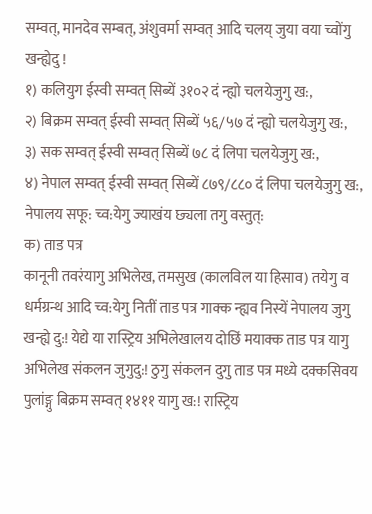सम्वत्, मानदेव सम्बत्, अंशुवर्मा सम्वत् आदि चलय् जुया वया च्वोंगु खन्ह्येदु !
१) कलियुग ईस्वी सम्वत् सिब्यें ३१०२ दं न्ह्यो चलयेजुगु ख:,
२) बिक्रम सम्वत् ईस्वी सम्वत् सिब्यें ५६/५७ दं न्ह्यो चलयेजुगु ख:,
३) सक सम्वत् ईस्वी सम्वत् सिब्यें ७८ दं लिपा चलयेजुगु ख:,
४) नेपाल सम्वत् ईस्वी सम्वत् सिब्यें ८७९/८८० दं लिपा चलयेजुगु ख:,
नेपालय सफू: च्व:येगु ज्याखंय छ्यला तगु वस्तुत्:
क) ताड पत्र
कानूनी तवरंयागु अभिलेख, तमसुख (कालविल या हिसाव) तयेगु व धर्मग्रन्थ आदि च्व:येगु नितीं ताड पत्र गाक्क न्ह्यव निस्यें नेपालय जुगु खन्ह्ये दु:! येद्ये या रास्ट्रिय अभिलेखालय दोछिं मयाक्क ताड पत्र यागु अभिलेख संकलन जुगुदु:! ठुगु संकलन दुगु ताड पत्र मध्ये दक्कसिवय पुलांङ्गु बिक्रम सम्वत् १४११ यागु ख:! रास्ट्रिय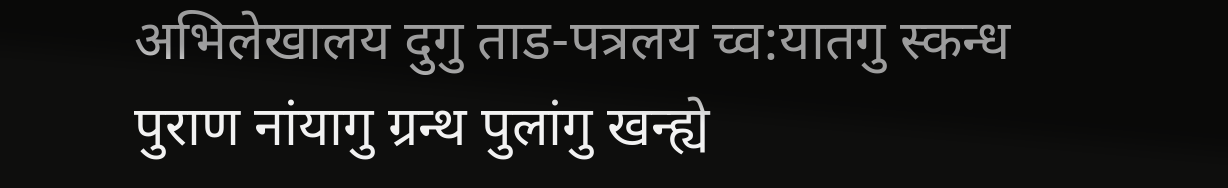अभिलेखालय दुगु ताड-पत्रलय च्व:यातगु स्कन्ध पुराण नांयागु ग्रन्थ पुलांगु खन्ह्ये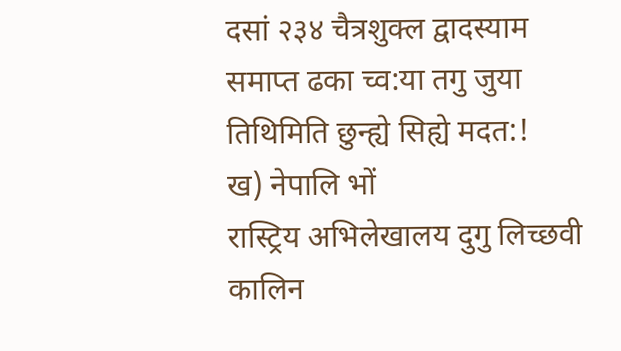दसां २३४ चैत्रशुक्ल द्वादस्याम समाप्त ढका च्व:या तगु जुया तिथिमिति छुन्ह्ये सिह्ये मदत:!
ख) नेपालि भों
रास्ट्रिय अभिलेखालय दुगु लिच्छवी कालिन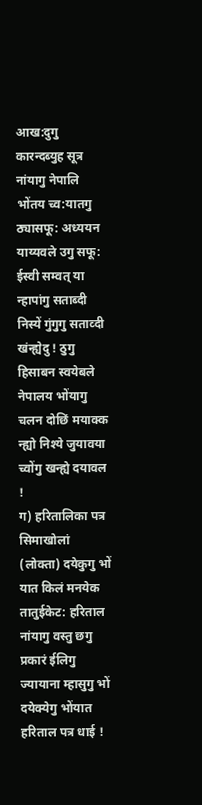आख:दुगु कारन्दब्युह सूत्र नांयागु नेपालि भोंतय च्व:यातगु ठ्यासफू: अध्ययन याय्यवले उगु सफू: ईस्वी सम्वत् या न्हापांगु सताब्दी निस्यें गुंगुगु सताव्दी खंन्ह्येदु ! ठुगु हिसाबन स्वयेबले नेपालय भोंयागु चलन दोछिं मयाक्क न्ह्यो निश्ये जुयावया च्वोंगु खन्ह्ये दयावल !
ग) हरितालिका पत्र
सिमाखोलां (लोक्ता) दयेकुगु भों यात किलं मनयेक तातुईकेट: हरिताल नांयागु वस्तु छगु प्रकारं ईलिगु ज्यायाना म्हासुगु भों दयेक्येगु भोंयात हरिताल पत्र धाई !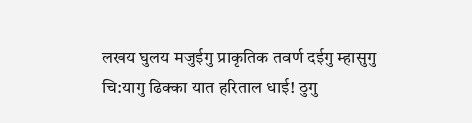लखय घुलय मजुईगु प्राकृतिक तवर्ण दईगु म्हासुगु चि:यागु ढिक्का यात हरिताल धाई! ठुगु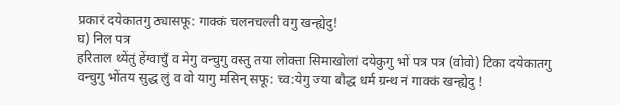प्रकारं दयेकातगु ठ्यासफू: गाक्कं चलनचल्ती वगु खन्ह्येदु!
घ) निल पत्र
हरिताल थ्येंतुं हेंग्वाचुँ व मेगु वन्चुगु वस्तु तया लोक्ता सिमाखोलां दयेकुगु भों पत्र पत्र (वोवो) टिका दयेकातगु वन्चुगु भोंतय सुद्ध लुं व वो यागु मसिन् सफू: च्व:येगु ज्या बौद्ध धर्म ग्रन्थ नं गाक्कं खन्ह्येदु !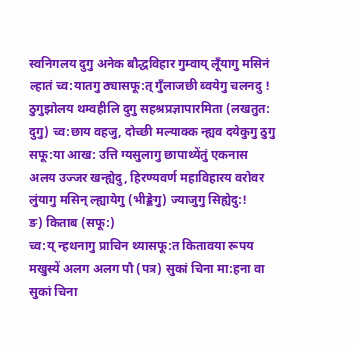स्वनिगलय दुगु अनेक बौद्धविहार गुम्वाय् लूँयागु मसिनं ल्हातं च्व:यातगु ठ्यासफू:त् गुँलाजछी ब्वयेगु चलनदु ! ठुगुझोलय थम्वहीलि दुगु सहश्रप्रज्ञापारमिता (लखतुत: दुगु) च्व:छाय वहजु, दोच्छी मल्याक्क न्ह्यव दयेकुगु ठुगु सफू:या आख: उत्ति ग्यसुलागु छापाथ्येंतुं एकनास अलय उज्जर खन्ह्येदु, हिरण्यवर्ण महाविहारय वरोवर लुंयागु मसिन् ल्ह्यायेगु (भीङ्केगु) ज्याजुगु सिह्येदु:!
ङ) किताब (सफू:)
च्व:य् न्हथनागु प्राचिन थ्यासफू:त कितावया रूपय मखुस्यें अलग अलग पौ (पत्र) सुकां चिना मा:हना वा सुकां चिना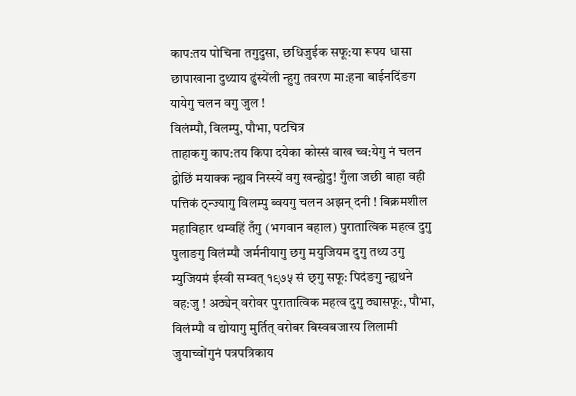काप:तय पोचिना तगुदुसा, छधिजुईक सफू:या रूपय धासा छापाखाना दुथ्याय ढुंस्येंली न्हुगु तवरण मा:हना बाईनदिंङग यायेगु चलन वगु जुल !
विलंम्पौ, विलम्पु, पौभा, पटचित्र
ताहाकगु काप:तय किपा दयेका कोस्सं वाख च्व:येगु नं चलन द्वोछिं मयाक्क न्ह्यव निस्स्यें वगु खन्ह्येदु! गुँला जछी बाहा वही पत्तिकं ठ्न्ज्यागु विलम्पु ब्वयगु चलन अझन् दनी ! बिक्रमशील महाविहार थम्वहिं तँगु (भगवान बहाल) पुरातात्विक महत्व दुगु पुलाङगु विलंम्पौ जर्मनीयागु छगु मयुजियम दुगु तथ्य उगु म्युजियमं ईस्वी सम्वत् १९७५ सं छ्गु सफू: पिदंङगु न्ह्यथने वह:जु ! अठ्येन् वरोवर पुरातात्विक महत्व दुगु ठ्यासफू:, पौभा, विलंम्पौ व द्योयागु मुर्तित् वरोबर बिस्वबजारय लिलामी जुयाच्वोंगुनं पत्रपत्रिकाय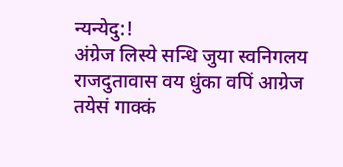न्यन्येदु:!
अंग्रेज लिस्ये सन्धि जुया स्वनिगलय राजदुतावास वय धुंका वपिं आग्रेज तयेसं गाक्कं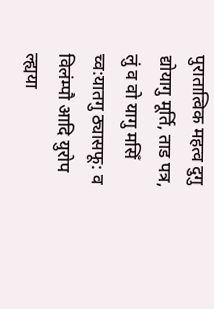पुरातात्विक महत्व दुगु द्योयागु मूर्ति, ताड पत्र, लुं व वो यागु मसिँ च्व:यातगु ठ्यासफू: व विलंम्पौ आदि युरोप ल्ह्यया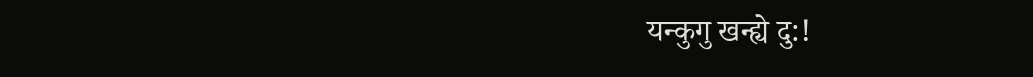यन्कुगु खन्ह्ये दु:!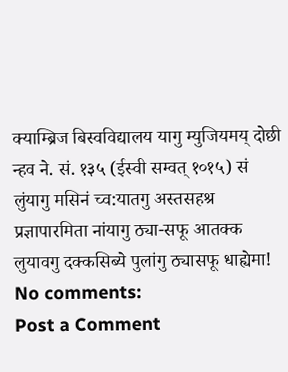क्याम्ब्रिज बिस्वविद्यालय यागु म्युजियमय् दोछी न्हव ने. सं. १३५ (ईस्वी सम्वत् १०१५) सं लुंयागु मसिनं च्व:यातगु अस्तसहश्र प्रज्ञापारमिता नांयागु ठ्या-सफू आतक्क लुयावगु दक्कसिब्ये पुलांगु ठ्यासफू धाह्येमा!
No comments:
Post a Comment